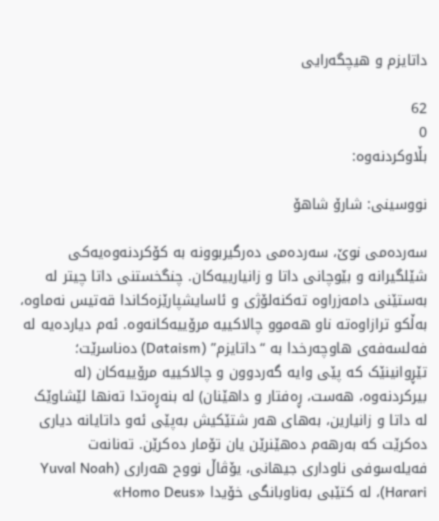داتایزم و هیچگەرایی

62
0
بڵاوکردنەوە:

نووسینی: شارۆ شاهۆ

سەردەمی نوێ، سەردەمی دەرگیربوونە بە کۆکردنەوەیەکی شێلگیرانە و بێوچانی داتا و زانیارییەکان. چنگخستنی داتا چیتر لە بەستێنی دامەزراوە تەکنەلۆژی و ئاسایشپارێزەکاندا قەتیس نەماوە، بەڵکو ترازاوەتە ناو هەموو چالاکییە مرۆییەکانەوە. ئەم دیاردەیە لە فەلسەفەی هاوچەرخدا بە “داتایزم” (Dataism) دەناسرێت؛ تێڕوانینێک کە پێی وایە گەردوون و چالاکییە مرۆییەکان (لە بیرکردنەوە، هەست، ڕەفتار و داهێنان) لە بنەڕەتدا تەنها لێشاوێک لە داتا و زانیارین، بەهای هەر شتێکیش بەپێی ئەو داتایانە دیاری دەکرێت کە بەرهەم دەهێنرێن یان تۆمار دەکرێن. تەنانەت فەیلەسوفی ناوداری جیهانی، یۆڤاڵ نووح هەراری (Yuval Noah Harari)، لە کتێبی بەناوبانگی خۆیدا «Homo Deus»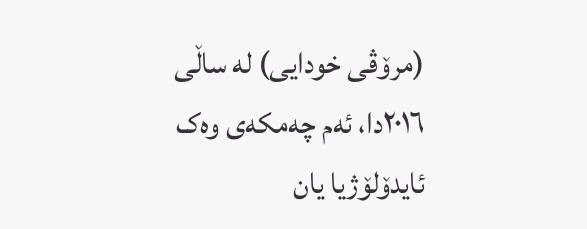(مرۆڤی خودایی) لە ساڵی ٢٠١٦دا، ئەم چەمکەی وەک ئایدۆلۆژیا یان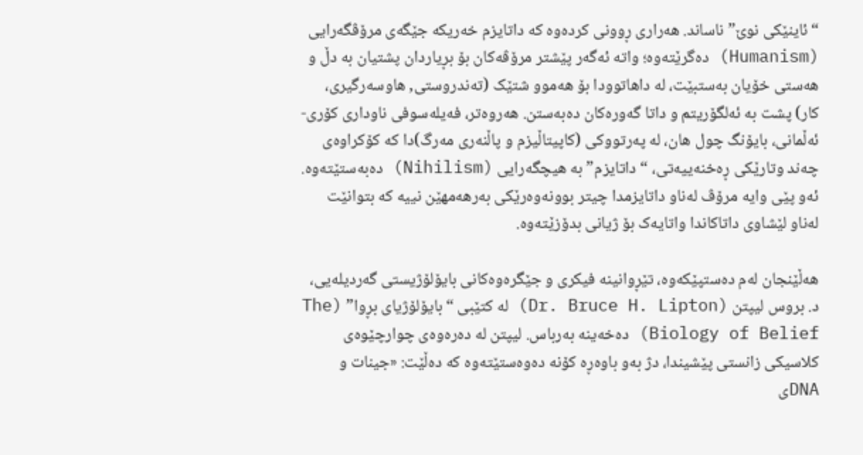“ئاینێکی نوێ” ناساند. هەراری ڕوونی کردەوە کە داتایزم خەریکە جێگەی مرۆڤگەرایی (Humanism) دەگرێتەوە؛ واتە ئەگەر پێشتر مرۆڤەکان بۆ بڕیاردان پشتیان بە دڵ و هەستی خۆیان بەستبێت، لە داهاتوودا بۆ هەموو شتێک (تەندروستی, هاوسەرگیری، کار) پشت بە ئەلگۆریتم و داتا گەورەکان دەبەستن. هەروەتر، فەیلەسوفی ناوداری کۆری-ئەڵمانی، بایۆنگ چول هان، لە پەرتووکی (کاپیتاڵیزم و پاڵنەری مەرگ)دا کە کۆکراوەی چەند وتارێکی ڕەخنەییەتی، “داتایزم” بە هیچگەرایی (Nihilism) دەبەستێتەوە. ئەو پێی وایە مرۆڤ لەناو داتایزمدا چیتر بوونەوەرێکی بەرهەمهێن نییە کە بتوانێت لەناو لێشاوی داتاکاندا واتایەک بۆ ژیانی بدۆزێتەوە.

هەڵێنجان لەم دەستپێکەوە، تێڕوانینە فیکری و جێگرەوەکانی بایۆلۆژیستی گەردیلەیی، د. بروس لیپتن (Dr. Bruce H. Lipton) لە کتێبی “بایۆلۆژیای بڕوا” (The Biology of Belief) دەخەینە بەرباس. لیپتن لە دەرەوەی چوارچێوەی کلاسیکی زانستی پێشیندا، دژ بەو باوەڕە کۆنە دەوەستێتەوە کە دەڵێت: «جینات و DNAی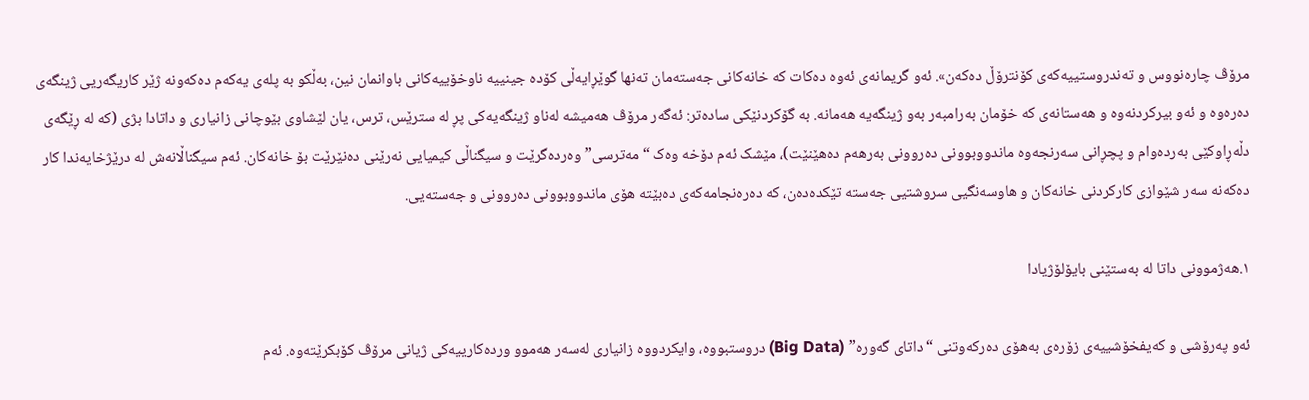مرۆڤ چارەنووس و تەندروستییەکەی کۆنترۆڵ دەکەن». ئەو گریمانەی ئەوە دەکات کە خانەکانی جەستەمان تەنها گوێڕایەڵی کۆدە جینییە ناوخۆییەکانی باوانمان نین، بەڵکو بە پلەی یەکەم دەکەونە ژێر کاریگەریی ژینگەی دەرەوە و ئەو بیرکردنەوە و هەستانەی کە خۆمان بەرامبەر بەو ژینگەیە هەمانە. بە گۆکردنێکی سادەتر: ئەگەر مرۆڤ هەمیشە لەناو ژینگەیەکی پڕ لە سترێس، ترس، یان لێشاوی بێوچانی زانیاری و داتادا بژی (کە لە ڕێگەی دڵەڕاوکێی بەردەوام و پچڕانی سەرنجەوە ماندووبوونی دەروونی بەرهەم دەهێنێت)، مێشک ئەم دۆخە وەک “مەترسی” وەردەگرێت و سیگناڵی کیمیایی نەرێنی دەنێرێت بۆ خانەکان. ئەم سیگناڵانەش لە درێژخایەندا کار دەکەنە سەر شێوازی کارکردنی خانەکان و هاوسەنگیی سروشتیی جەستە تێکدەدەن، کە دەرەنجامەکەی دەبێتە هۆی ماندووبوونی دەروونی و جەستەیی.

١.هەژموونی داتا لە بەستێنی بایۆلۆژیادا

ئەو پەرۆشی و کەیفخۆشییەی زۆرەی بەهۆی دەرکەوتنی “داتای گەورە” (Big Data) دروستبووە، وایکردووە زانیاری لەسەر هەموو وردەکارییەکی ژیانی مرۆڤ کۆبکرێتەوە. ئەم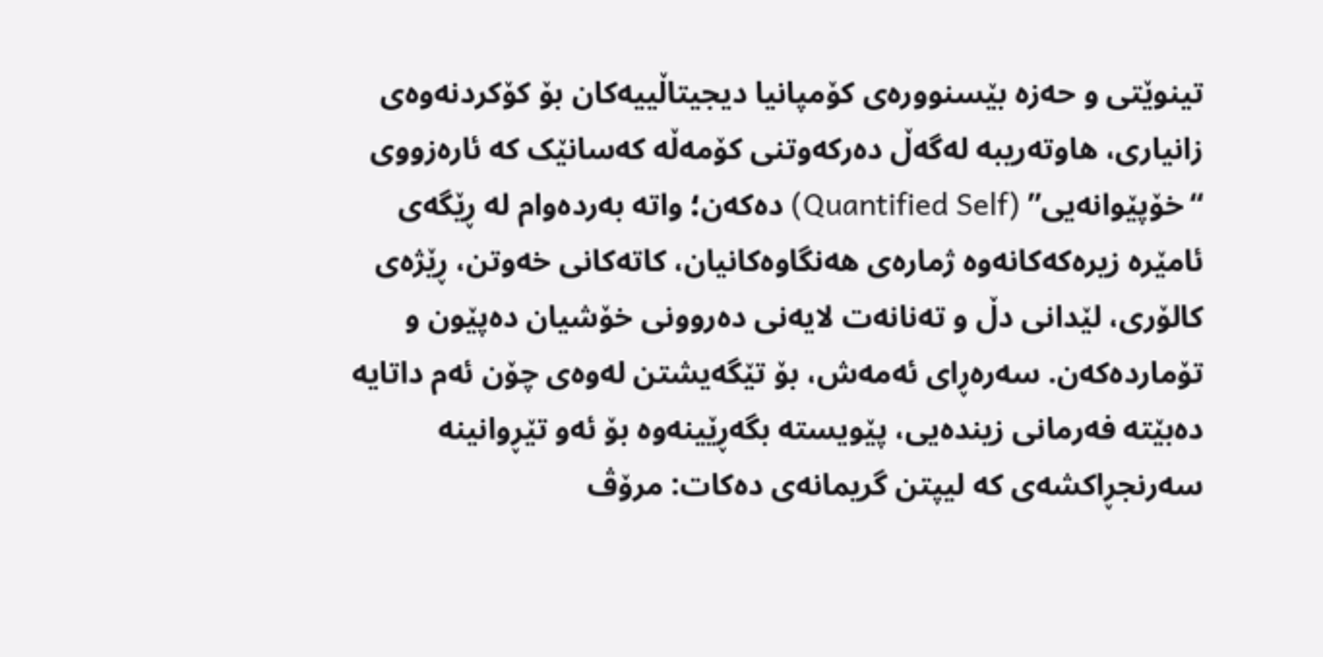تینوێتی و حەزە بێسنوورەی کۆمپانیا دیجیتاڵییەکان بۆ کۆکردنەوەی زانیاری، هاوتەریبە لەگەڵ دەرکەوتنی کۆمەڵە کەسانێک کە ئارەزووی “خۆپێوانەیی” (Quantified Self) دەکەن؛ واتە بەردەوام لە ڕێگەی ئامێرە زیرەکەکانەوە ژمارەی هەنگاوەکانیان، کاتەکانی خەوتن، ڕێژەی کالۆری، لێدانی دڵ و تەنانەت لایەنی دەروونی خۆشیان دەپێون و تۆماردەکەن. سەرەڕای ئەمەش، بۆ تێگەیشتن لەوەی چۆن ئەم داتایە دەبێتە فەرمانی زیندەیی، پێویستە بگەڕێینەوە بۆ ئەو تێڕوانینە سەرنجڕاکشەی کە لیپتن گریمانەی دەکات: مرۆڤ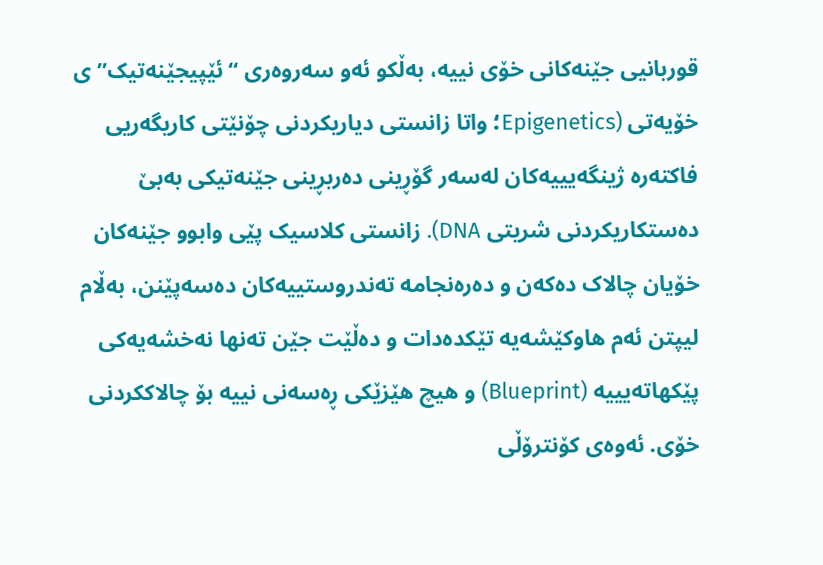قوربانیی جێنەکانی خۆی نییە، بەڵکو ئەو سەروەری “ئێپیجێنەتیک”ی خۆیەتی (Epigenetics؛ واتا زانستی دیاریکردنی چۆنێتی کاریگەریی فاکتەرە ژینگەیییەکان لەسەر گۆڕینی دەربڕینی جێنەتیکی بەبێ دەستکاریکردنی شریتی DNA). زانستی کلاسیک پێی وابوو جێنەکان خۆیان چالاک دەکەن و دەرەنجامە تەندروستییەکان دەسەپێنن، بەڵام لیپتن ئەم هاوکێشەیە تێکدەدات و دەڵێت جێن تەنها نەخشەیەکی پێکهاتەیییە (Blueprint) و هیچ هێزێکی ڕەسەنی نییە بۆ چالاککردنی خۆی. ئەوەی کۆنترۆڵی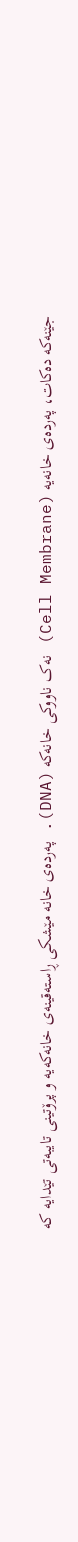جێنەکە دەکات، پەردەی خانەیە (Cell Membrane) نەک ناووکی خانەکە (DNA). پەردەی خانە مێشکی ڕاستەقینەی خانەکەیە و پرۆتینی تایبەتی تێدایە کە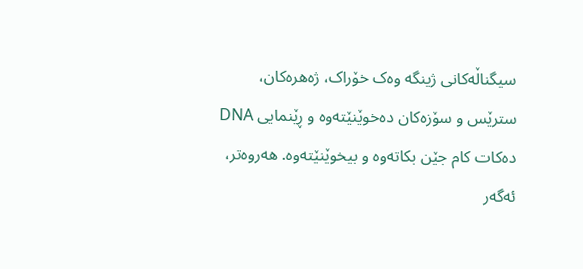سیگناڵەکانی ژینگە وەک خۆراک، ژەهرەکان، سترێس و سۆزەکان دەخوێنێتەوە و ڕێنمایی DNA دەکات کام جێن بکاتەوە و بیخوێنێتەوە. هەروەتر، ئەگەر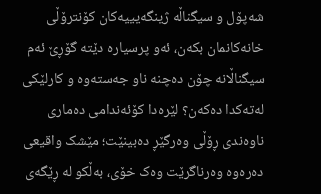شەپۆل و سیگناڵە ژینگەیییەکان کۆنترۆڵی خانەکانمان بکەن، ئەو پرسیارە دێتە گۆڕێ ئەم سیگناڵانە چۆن دەچنە ناو جەستەوە و كارلێكی لەتەكدا دەكەن؟ لێرەدا کۆئەندامی دەماری ناوەندی ڕۆڵی وەرگێڕ دەبینێت؛ مێشک واقیعی دەرەوە وەرناگرێت وەک خۆی، بەڵکو لە ڕێگەی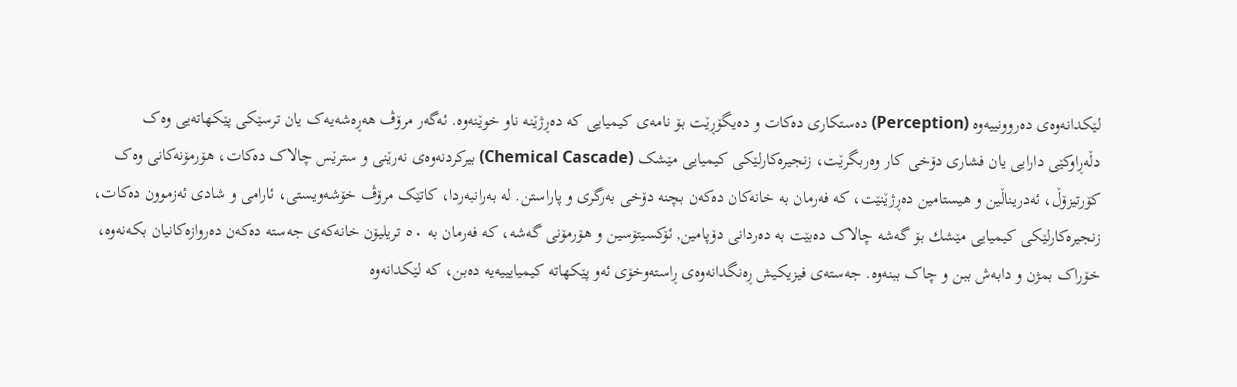لێکدانەوەی دەروونییەوە (Perception) دەستکاری دەکات و دەیگۆڕێت بۆ نامەی کیمیایی کە دەڕژێنە ناو خوێنەوە. ئەگەر مرۆڤ هەڕەشەیەک یان ترسێکی پێکهاتەیی وەک دڵەڕاوکێی دارایی یان فشاری دۆخی کار وەربگرێت، زنجیرەکارلێکی کیمیایی مێشک (Chemical Cascade) بیركردنەوەی نەرێنی و سترێس چالاک دەکات، هۆرمۆنەکانی وەک کۆرتیزۆڵ، ئەدریناڵین و هیستامین دەڕژێنێت، کە فەرمان بە خانەکان دەکەن بچنە دۆخی بەرگری و پاراستن. لە بەرانبەردا، کاتێک مرۆڤ خۆشەویستی، ئارامی و شادی ئەزموون دەکات، زنجیرەکارلێکی کیمیایی مێشك بۆ گەشە چالاک دەبێت بە دەردانی دۆپامین, ئۆکسیتۆسین و هۆرمۆنی گەشە، کە فەرمان بە ٥٠ تریلیۆن خانەکەی جەستە دەکەن دەروازەکانیان بکەنەوە، خۆراک بمژن و دابەش ببن و چاک ببنەوە. جەستەی فیزیکیش ڕەنگدانەوەی ڕاستەوخۆی ئەو پێکهاتە کیمیایییەیە دەبن، کە لێکدانەوە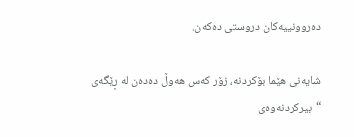دەروونییەکان دروستی دەکەن.

شایەنی ھێما بۆكردنە، زۆر کەس هەوڵ دەدەن لە ڕێگەی “بیرکردنەوەی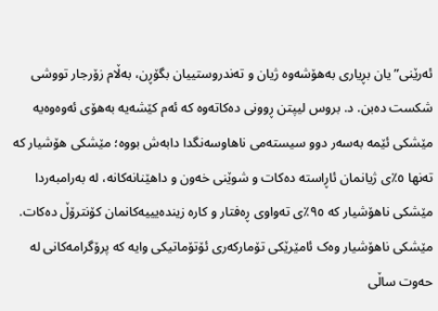ئەرێنی” یان بڕیاری بەهۆشەوە ژیان و تەندروستییان بگۆڕن، بەڵام زۆرجار تووشی شکست دەبن. د. بروس لیپتن ڕوونی دەکاتەوە کە ئەم کێشەیە بەهۆی ئەوەوەیە مێشکی ئێمە بەسەر دوو سیستەمی ناهاوسەنگدا دابەش بووە؛ مێشکی هۆشیار کە تەنها ٥٪ی ژیانمان ئاڕاستە دەکات و شوێنی خەون و داهێنانەکانە، لە بەرامبەردا مێشکی ناهۆشیار کە ٩٥٪ی تەواوی ڕەفتار و کارە زیندەیییەکانمان کۆنترۆڵ دەکات. مێشکی ناهۆشیار وەک ئامێرێکی تۆمارکەری ئۆتۆماتیکی وایە کە پرۆگرامەکانی لە حەوت ساڵی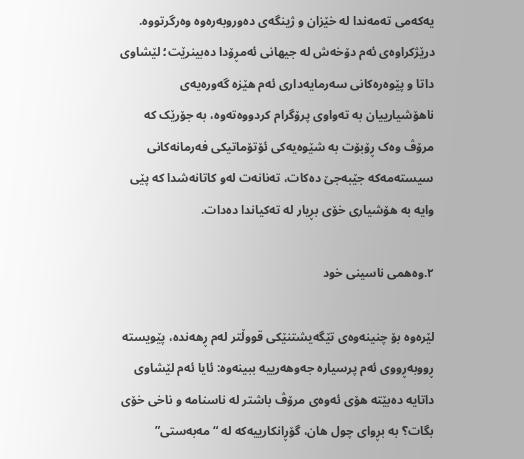یەکەمی تەمەندا لە خێزان و ژینگەی دەوروبەرەوە وەرگرتووە. درێژکراوەی ئەم دۆخەش لە جیهانی ئەمڕۆدا دەبینرێت؛ لێشاوی داتا و پێوەرەکانی سەرمایەداری ئەم هێزە گەورەیەی ناهۆشیارییان بە تەواوی پرۆگرام کردووەتەوە، بە جۆرێک کە مرۆڤ وەک ڕۆبۆت بە شێوەیەکی ئۆتۆماتیکی فەرمانەکانی سیستەمەکە جێبەجێ دەکات، تەنانەت لەو کاتانەشدا كە پێی وایە بە هۆشیاری خۆی بڕیار لە تەکیاندا دەدات.

٢.وەهمی ناسینی خود

لێرەوە بۆ چنینەوەی تێگەیشتنێکی قووڵتر لەم ڕهەندە، پێویستە ڕووبەڕووی ئەم پرسیارە جەوهەرییە ببینەوە: ئایا ئەم لێشاوی داتایە دەبێتە هۆی ئەوەی مرۆڤ باشتر لە ناسنامە و ناخی خۆی بگات؟ بە بڕوای چول هان، گۆڕانکارییەکە لە “مەبه‌ستی”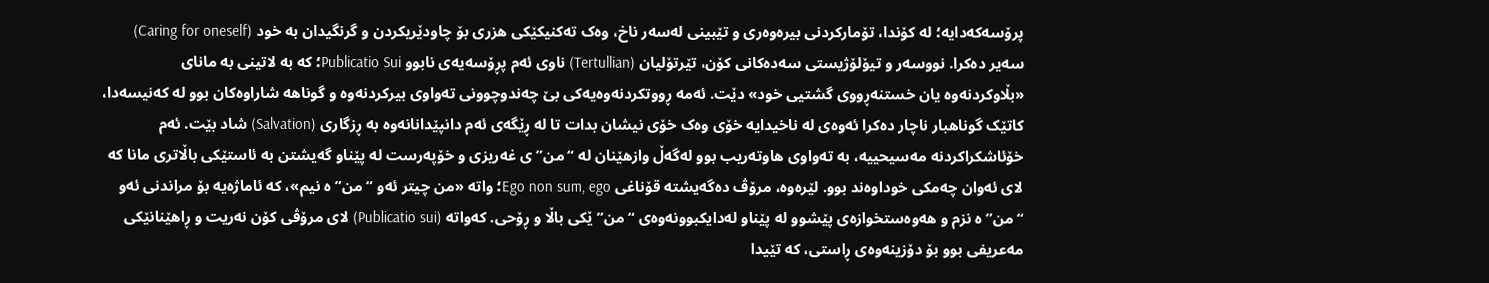پرۆسەکەدایە؛ لە کۆندا، تۆمارکردنی بیرەوەری و تێبینی لەسەر ناخ، وەک تەکنیکێکی ھزری بۆ چاودێریکردن و گرنگیدان بە خود (Caring for oneself) سەیر دەکرا. نووسەر و تیۆلۆژیستی سەدەکانی کۆن، تێرتۆلیان (Tertullian) ناوی ئەم پڕۆسەیەی نابوو Publicatio Sui؛ کە بە لاتینی بە مانای «بڵاوکردنەوە یان خستنەڕووی گشتیی خود» دێت. ئەمە ڕووتکردنەوەیەکی بێ چەندوچوونی تەواوی بیرکردنەوە و گوناهە شاراوەکان بوو لە کەنیسەدا، کاتێک گوناهبار ناچار دەکرا ئەوەی لە ناخیدایە خۆی وەک خۆی نیشان بدات تا لە ڕێگەی ئەم دانپێدانانەوە بە ڕزگاری (Salvation) شاد بێت. ئەم خۆئاشکراکردنە مەسیحییە، بە تەواوی هاوتەریب بوو لەگەڵ وازهێنان لە “من”ی غەریزی و خۆپەرست لە پێناو گەیشتن بە ئاستێکی باڵاتری مانا کە لای ئەوان چەمکی خوداوەند بوو. لێرەوە، مرۆڤ دەگەیشتە قۆناغی Ego non sum, ego؛ واتە «من چیتر ئەو “من”ە نیم»، کە ئاماژەیە بۆ مراندنی ئەو “من”ە نزم و ھەوەستخوازەی پێشوو لە پێناو لەدایکبوونەوەی “من”ێکی باڵا و ڕۆحی. کەواتە (Publicatio sui) لای مرۆڤی کۆن نەریت و ڕاهێنانێکی مەعریفی بوو بۆ دۆزینەوەی ڕاستی، کە تێیدا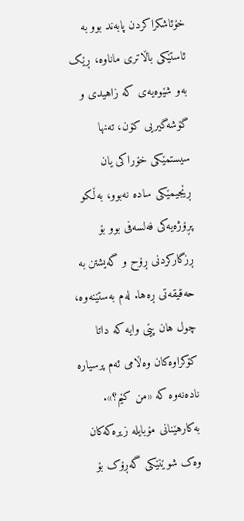خۆئاشکراکردن پابەند بوو بە ئاستێکی باڵاتری ماناوە، ڕێک بەو شێوەیەی کە زاهیدی و گۆشەگیریی کۆن، تەنها سیستمێکی خۆراکی یان ڕێجیمێکی سادە نەبوو، بەڵکو پڕۆژەیەکی فەلسەفی بوو بۆ ڕزگارکردنی ڕۆح و گەیشتن بە حەقیقەتی ڕەها. لەم بەستێنەوە، چول هان پێی وایە کە داتا کۆکراوەکان وەڵامی ئەم پرسیارە نادەنەوە کە «من کێم؟». بەکارهێنانی مۆبایلە زیرەکەکان وەک شوێنێکی گەڕۆک بۆ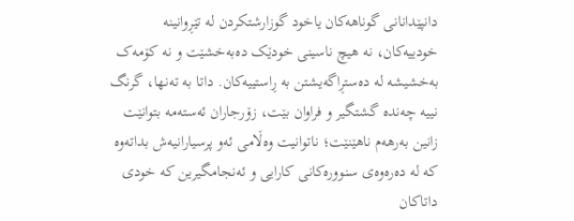دانپێدانانی گوناهەکان یاخود گوزارشتکردن لە تێڕوانینە خودییەکان، نە هیچ ناسینی خودێک دەبەخشێت و نە کۆمەک بەخشیشە لە دەستڕاگەیشتن بە ڕاستییەکان. داتا بە تەنها، گرنگ نییە چەندە گشتگیر و فراوان بێت، زۆرجاران ئەستەمە بتوانێت زانین بەرهەم ناهێنێت؛ ناتوانیت وەڵامی ئەو پرسیارانیەش بداتەوە کە لە دەرەوەی سنوورەکانی کارایی و ئەنجامگیرین کە خودی داتاکان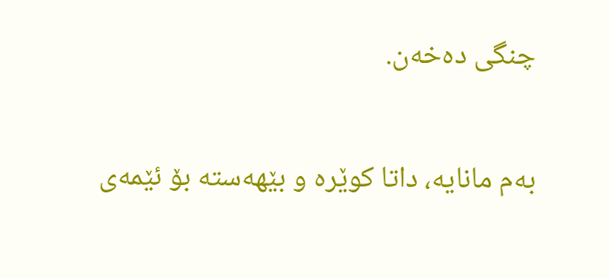چنگی دەخەن.

بەم مانایە، داتا کوێرە و بێهەستە بۆ ئێمەی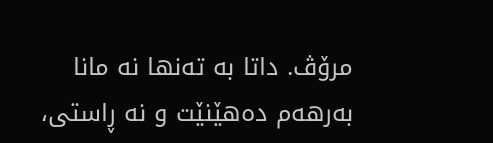مرۆڤ. داتا بە تەنها نە مانا بەرهەم دەهێنێت و نە ڕاستی،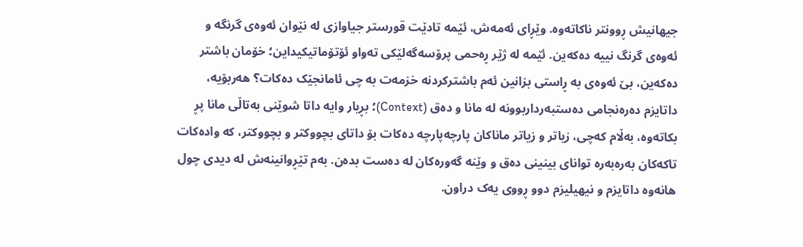جیهانیش ڕوونتر ناکاتەوە. وێڕای ئەمەش، ئێمە تادێت قورستر جیاوازی لە نێوان ئەوەی گرنگە و ئەوەی گرنگ نییە دەکەین. ئێمە لە ژێر ڕەحمی پرۆسەگەلێکی تەواو ئۆتۆماتیکیداین؛ خۆمان باشتر دەکەین، بێ ئەوەی بە ڕاستی بزانین ئەم باشترکردنە خزمەت بە چی ئامانجێک دەکات؟ هەربۆیە، داتایزم دەرەنجامی دەستبەرداربوونە لە مانا و دەق (Context)؛ بڕیار وایە داتا شوێنی بەتاڵی مانا پڕ بکاتەوە، بەڵام کەچی، زیاتر و زیاتر ماناکان پارچەپارچە دەکات بۆ داتای بچووکتر و بچووکتر، کە وادەکات تاکەکان بەرەبەرە توانای بینینی دەق و وێنە گەورەکان لە دەست بدەن. بەم تێڕوانینەش لە دیدی چول هانەوە داتایزم و نیهیلیزم دوو ڕووی یەک دراون.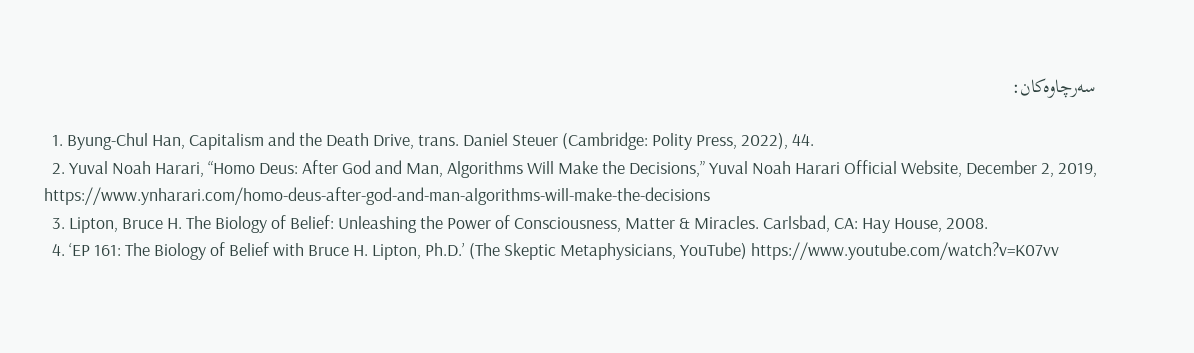سەرچاوەکان:

  1. Byung-Chul Han, Capitalism and the Death Drive, trans. Daniel Steuer (Cambridge: Polity Press, 2022), 44.
  2. Yuval Noah Harari, “Homo Deus: After God and Man, Algorithms Will Make the Decisions,” Yuval Noah Harari Official Website, December 2, 2019,  https://www.ynharari.com/homo-deus-after-god-and-man-algorithms-will-make-the-decisions
  3. Lipton, Bruce H. The Biology of Belief: Unleashing the Power of Consciousness, Matter & Miracles. Carlsbad, CA: Hay House, 2008.
  4. ‘EP 161: The Biology of Belief with Bruce H. Lipton, Ph.D.’ (The Skeptic Metaphysicians, YouTube) https://www.youtube.com/watch?v=K07vv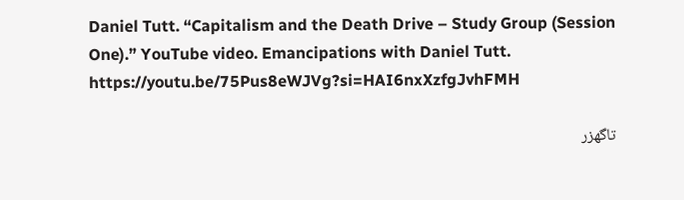Daniel Tutt. “Capitalism and the Death Drive – Study Group (Session One).” YouTube video. Emancipations with Daniel Tutt. https://youtu.be/75Pus8eWJVg?si=HAI6nxXzfgJvhFMH

تاگهزر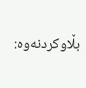بڵاوکردنەوە: